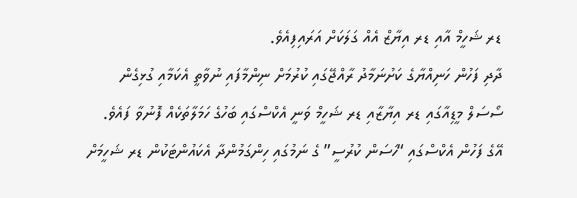ޑރ ޝަހީމް އާއި ޑރ އިޔާޒް އެއް ގަލަކަށް އަރައިފިއެވެ.
ދާދި ފަހުން ހަނިއްޔާގެ ކަށުނަމާދު ރާއްޖޭގައި ކުރުމަށް ނިންމާފައި ނުވާތީ އެކަމާއި ގުޅިގެން ސޯސަލް މީޑިއާގައި ޑރ އިޔާޒާއި ޑރ ޝަހީމް ވަނީ އެކްސްގައި ބަހުގެ ހަމަލާތަކެއް ފޮނުވާ ފައެވެ.
އޭގެ ފަހުން އެކްސްގައި “ހަސަން ކުރުސީ” ގެ ނަމުގައި ހިންގަމުންދާ އެކައުންޓަކުން ޑރ ޝަހީމަށް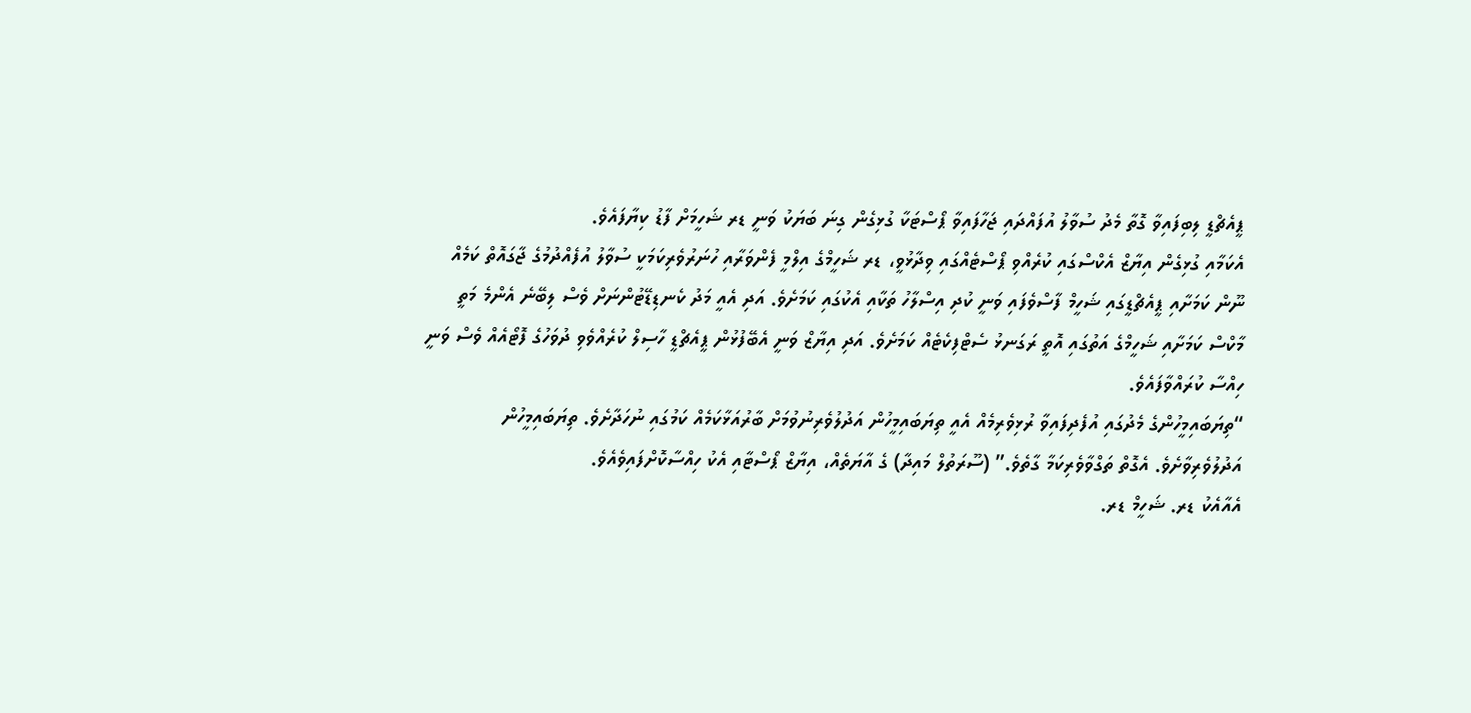ޕީއެޗްޑީ ލިބިފައިވާ ގޮތާ މެދު ސުވާލު އުފައްދައި ޖަހާފައިވާ ޕޯސްޓަކާ ގުޅިގެން ގިނަ ބަޔަކު ވަނީ ޑރ ޝަހީމަށް ފާޑު ކިޔާފައެވެ.
އެކަމާއި ގުޅިގެން އިޔާޒް އެކްސްގައި ކުރެއްވި ޕޯސްޓެއްގައި ވިދާޅުވީ، ޑރ ޝަހީމްގެ އިލްމީ ފެންވަރާއި ހުނަރުވެރިކަމަކީ ސުވާލު އުފެއްދުމުގެ ޖާގައޮތް ކަމެއް ނޫން ކަމަށާއި ޕީއެޗްޑީގައި ޝަހީމް ފާސްވެފައި ވަނީ ކުދި އިސްލާހު ތަކާއި އެކުގައި ކަމަށެވެ. އަދި އެއީ މަދު ކެނޑިޑޭޓުންނަށް ވެސް ލިބޭނެ އެންމެ މަތީ މާކްސް ކަމަށާއި ޝަހީމްގެ އަތުގައި އޮތީ ރަގަނޅު ސެޓްފިކެޓެއް ކަމަށެވެ. އަދި އިޔާޒް ވަނީ އެބޭފުޅުން ޕީއެޗްޑީ ހާސިލް ކުރެއްވެވި ދުވަހުގެ ފޮޓޯއެއް ވެސް ވަނީ ހިއްސާ ކުރައްވާފައެވެ.
“ތިޔަބައިމީހުންގެ މެދުގައި އުފެދިފައިވާ ރުޅިވެރިމެއް އެއީ ތިޔަބައިމީހުން އަދުލުވެރިނުވުމަށް ބާރުއަޅާކަމެއް ކަމުގައި ނުހަދާށެވެ. ތިޔަބައިމީހުން އަދުލުވެރިވާށެވެ. އެގޮތް ތަގްވާވެރިކަމާ ގާތެވެ.” (ސޫރަތުލް މައިދާ) ގެ އާޔަތެއް، އިޔާޒް ޕޯސްޓާއި އެކު ހިއްސާކޮށްފައިވެއެވެ.
އެއާއެކު ޑރ. ޝަހީމް ޑރ.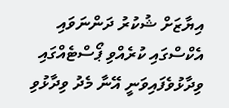އިޔާޒަށް ޝުކުރު ދަންނަވައި އެކްސްގައި ކުރެއްވި ޕޯސްޓެއްގައި ވިދާޅުވެފައިވަނީ އޭނާ މެދު ވިދާޅުވި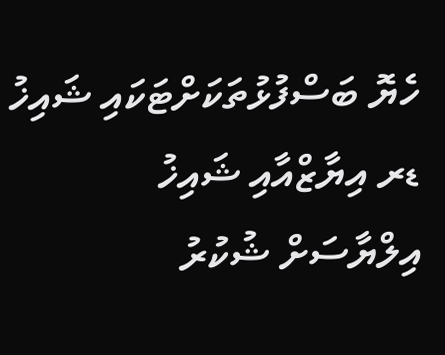ހެޔޮ ބަސްފުޅުތަކަށްޓަކައި ޝައިޚު ޑރ އިޔާޒްއާއި ޝައިޚު އިލްޔާސަށް ޝުކުރު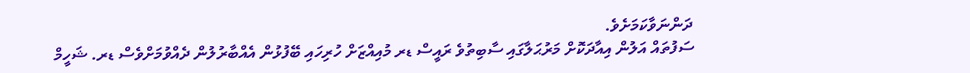ދަންނަވާކަމަށެވެ.
ސަފުތައް އަލުން އިއާދަކޮށް މަރުޙަލާގައި ސާބިތުވެ ރައީސް ޑރ މުއިއްޒަށް ހުރިހައި ބޭފުޅުން އެއްބާރުލުން ދެއްވުމަށްވެސް ޑރ. ޝަހީމް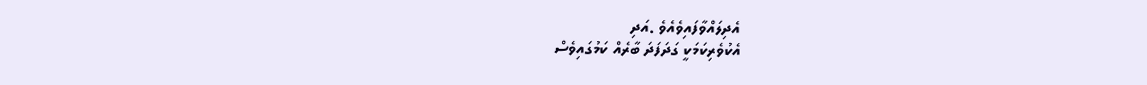އެދިލައްވާފައިވެއެވެ .އަދި
އެކުވެރިކަމަކީ ގަދަފަދަ ބާރެއް ކަމުގައިވެސް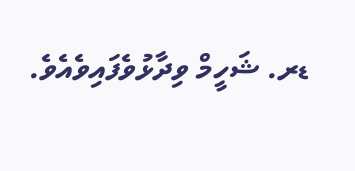ޑރ. ޝަހީމް ވިދާޅުވެފައިވެއެވެ.